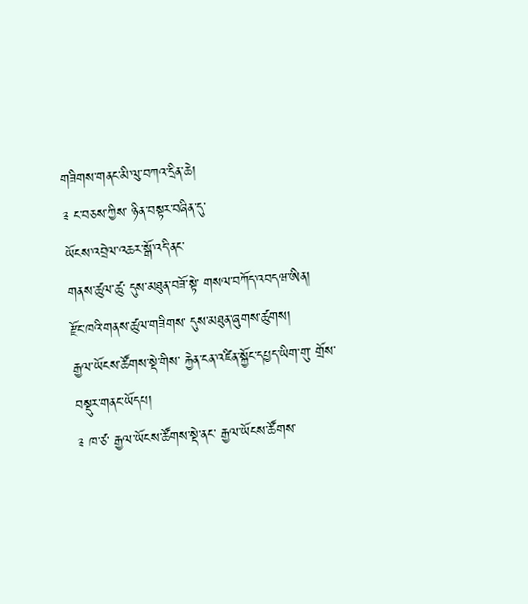གཟིགས་གནང་མི་ལུ་བཀའ་དྲིན་ཆེ།
༉ ང་བཅས་ཀྱིས་ ཉིན་བསྟར་བཞིན་དུ་
ཡོངས་འབྲེལ་འཆར་སྒོ་འདི་ནང་
གནས་ཚུལ་ཚུ་ དུས་མཐུན་བཟོ་སྟེ་ གསལ་བཀོད་འབདཝ་ཨིན།
རྫོང་ཁའི་གནས་ཚུལ་གཟིགས་ དུས་མཐུན་ཞུགས་ཚུགས།
རྒྱལ་ཡོངས་ཚོགས་སྡེ་གིས་ རྐྱེན་ངན་འཛིན་སྐྱོང་དཔྱད་ཡིག་གུ་ གྲོས་བསྡུར་གནང་ཡོདཔ།
༉ ཁ་ཙ་ རྒྱལ་ཡོངས་ཚོགས་སྡེ་ནང་ རྒྱལ་ཡོངས་ཚོགས་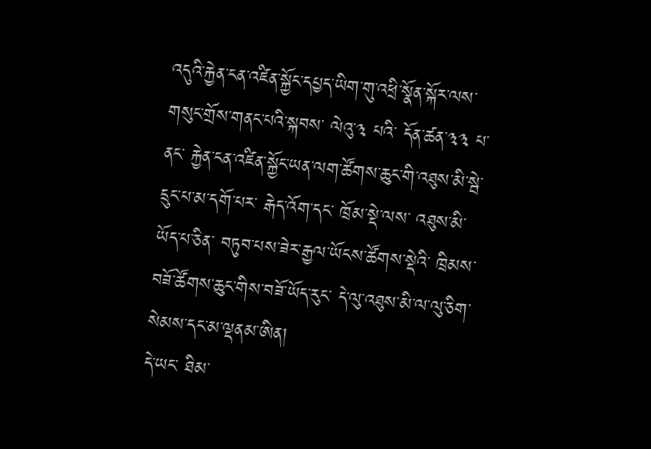འདུའི་རྐྱེན་ངན་འཛིན་སྐྱོང་དཔྱད་ཡིག་གུ་འཕྲི་སྣོན་སྐོར་ལས་ གསུང་གྲོས་གནང་པའི་སྐབས་ ལེའུ་༣ པའི་ དོན་ཚན་༣༣ པ་ནང་ རྐྱེན་ངན་འཛིན་སྐྱོང་ཡན་ལག་ཚོགས་ཆུང་གི་འཐུས་མི་སྦེ་ དྲུང་པ་མ་དགོ་པར་ རྒེད་འོག་དང་ ཁྲོམ་སྡེ་ལས་ འཐུས་མི་ཡོད་པ་ཅིན་ བཏུབ་པས་ཟེར་རྒྱལ་ཡོངས་ཚོགས་སྡེའི་ ཁྲིམས་བཟོ་ཚོགས་ཆུང་གིས་བཟོ་ཡོད་རུང་ དེ་ལུ་འཐུས་མི་ལ་ལུ་ཅིག་ སེམས་དང་མ་ལྡནམ་ཨིན།
དེ་ཡང་ ཐིམ་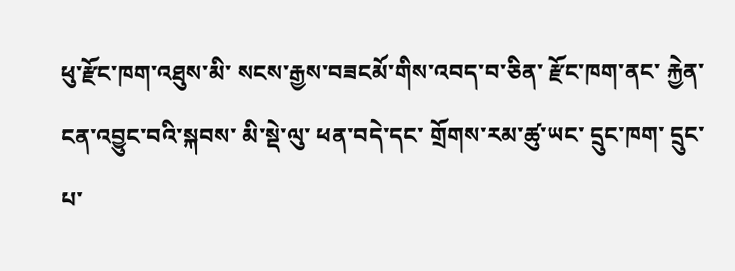ཕུ་རྫོང་ཁག་འཐུས་མི་ སངས་རྒྱས་བཟངམོ་གིས་འབད་བ་ཅིན་ རྫོང་ཁག་ནང་ རྐྱེན་ངན་འབྱུང་བའི་སྐབས་ མི་སྡེ་ལུ་ ཕན་བདེ་དང་ གྲོགས་རམ་ཚུ་ཡང་ དྲུང་ཁག་ དྲུང་པ་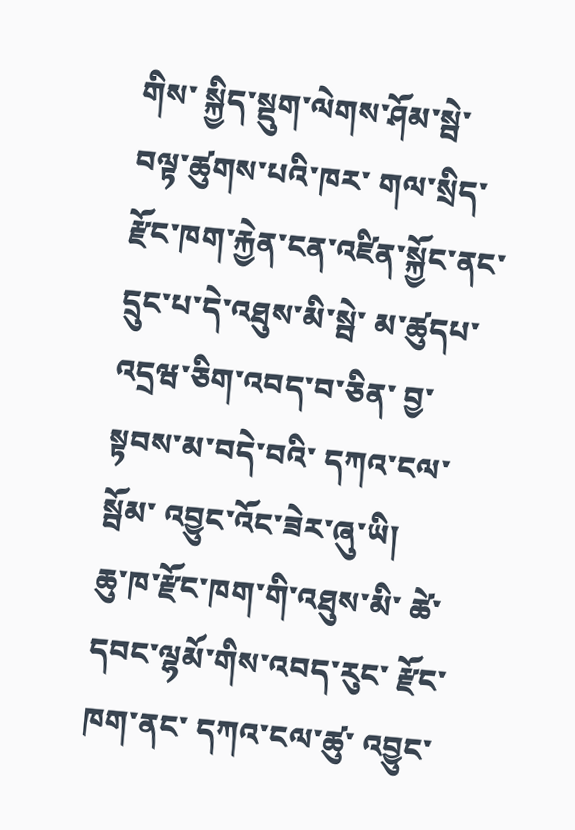གིས་ སྐྱིད་སྡུག་ལེགས་ཤོམ་སྦེ་ བལྟ་ཚུགས་པའི་ཁར་ གལ་སྲིད་ རྫོང་ཁག་རྐྱེན་ངན་འཛིན་སྐྱོང་ནང་ དྲུང་པ་དེ་འཐུས་མི་སྦེ་ མ་ཚུདཔ་འདྲཝ་ཅིག་འབད་བ་ཅིན་ བྱ་སྟབས་མ་བདེ་བའི་ དཀའ་ངལ་སྦོམ་ འབྱུང་འོང་ཟེར་ཞུ་ཡི།
ཆུ་ཁ་རྫོང་ཁག་གི་འཐུས་མི་ ཚེ་དབང་ལྷམོ་གིས་འབད་རུང་ རྫོང་ཁག་ནང་ དཀའ་ངལ་ཚུ་ འབྱུང་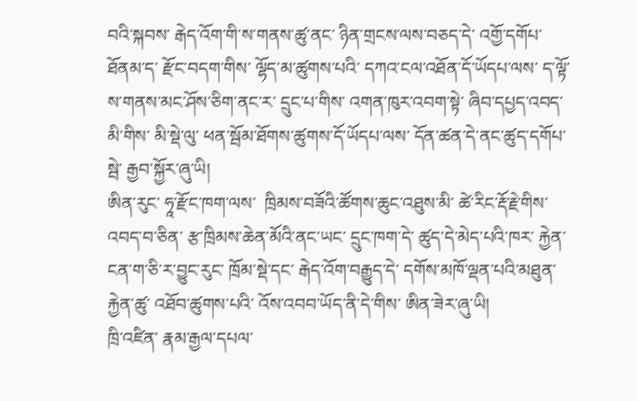བའི་སྐབས་ རྒེད་འོག་གི་ས་གནས་ཚུ་ནང་ ཉིན་གྲངས་ལས་བཅད་དེ་ འགྱོ་དགོཔ་ཐོནམ་ད་ རྫོང་བདག་གིས་ ལྷོད་མ་ཚུགས་པའི་ དཀའ་ངལ་འཐོན་དོ་ཡོདཔ་ལས་ ད་ལྟོ་ས་གནས་མང་ཤོས་ཅིག་ནང་ར་ དྲུང་པ་གིས་ འགན་ཁུར་འབག་སྟེ་ ཞིབ་དཔྱད་འབད་མི་གིས་ མི་སྡེ་ལུ་ ཕན་སྦོམ་ཐོགས་ཚུགས་དོ་ཡོདཔ་ལས་ དོན་ཚན་དེ་ནང་ཚུད་དགོཔ་སྦེ་ རྒྱབ་སྐྱོར་ཞུ་ཡི།
ཨིན་རུང་ ཧཱ་རྫོང་ཁག་ལས་  ཁྲིམས་བཟོའི་ཚོགས་ཆུང་འཐུས་མི་ ཚེ་རིང་རྡོ་རྗེ་གིས་འབད་བ་ཅིན་ རྩ་ཁྲིམས་ཆེན་མོའི་ནང་ཡང་ དྲུང་ཁག་དེ་ ཚུད་དེ་མེད་པའི་ཁར་ རྐྱེན་ངན་ག་ཅི་ར་བྱུང་རུང་ ཁྲོམ་སྡེ་དང་ རྒེད་འོག་བརྒྱུད་དེ་ དགོས་མཁོ་ལྡན་པའི་མཐུན་རྐྱེན་ཚུ་ འཐོབ་ཚུགས་པའི་ འོས་འབབ་ཡོད་ནི་དེ་གིས་ ཨིན་ཟེར་ཞུ་ཡི།
ཁྲི་འཛིན་ རྣམ་རྒྱལ་དཔལ་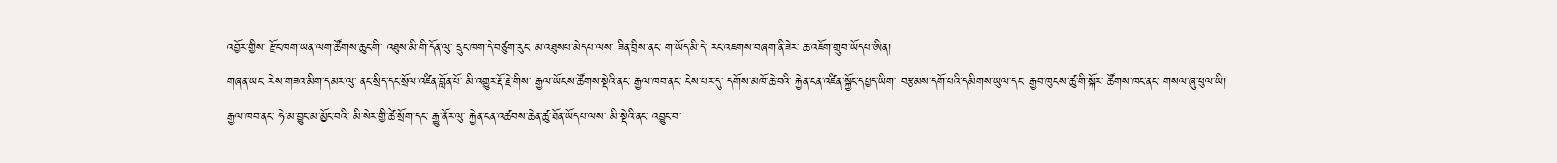འབྱོར་གྱིས་ རྫོང་ཁག་ཡན་ལག་ཚོགས་ཆུང་གི་ འཐུས་མི་གི་དོན་ལུ་ དྲུང་ཁག་དེ་བཙུག་རུང་ མ་འཐུསཔ་མེདཔ་ལས་ ཟིན་བྲིས་ནང་ ག་ཡོད་མི་དེ་ རང་འཇགས་བཞག་ནི་ཟེར་ ཆ་འཇོག་གྲུབ་ཡོདཔ་ཨིན།
གཞན་ཡང་ རེས་གཟའ་མིག་དམར་ལུ་ ནང་སྲིད་དང་སྲོལ་འཛིན་བློན་པོ་ མི་འགྱུར་རྡོ་རྗེ་གིས་ རྒྱལ་ཡོངས་ཚོགས་སྡེའི་ནང་ རྒྱལ་ཁབ་ནང་ ངེས་པར་དུ་ དགོས་མཁོ་ཆེ་བའི་ རྐྱེན་ངན་འཛིན་སྐྱོང་དཔྱད་ཡིག་ བརྩམས་དགོ་པའི་དམིགས་ཡུལ་དང་ རྒྱབ་ཁུངས་ཚུ་གི་སྐོར་ ཚོགས་ཁང་ནང་ གསལ་ཞུ་ཕུལ་ཡི།
རྒྱལ་ཁབ་ནང་ ཧེ་མ་བྱུང་མ་མྱོང་བའི་ མི་སེར་གྱི་ཚེ་སྲོག་དང་ རྒྱུ་ནོར་ལུ་ རྐྱེན་ངན་འཚབས་ཆེན་ཚུ་ཐོན་ཡོདཔ་ལས་ མི་སྡེའི་ནང་ འབྱུང་བ་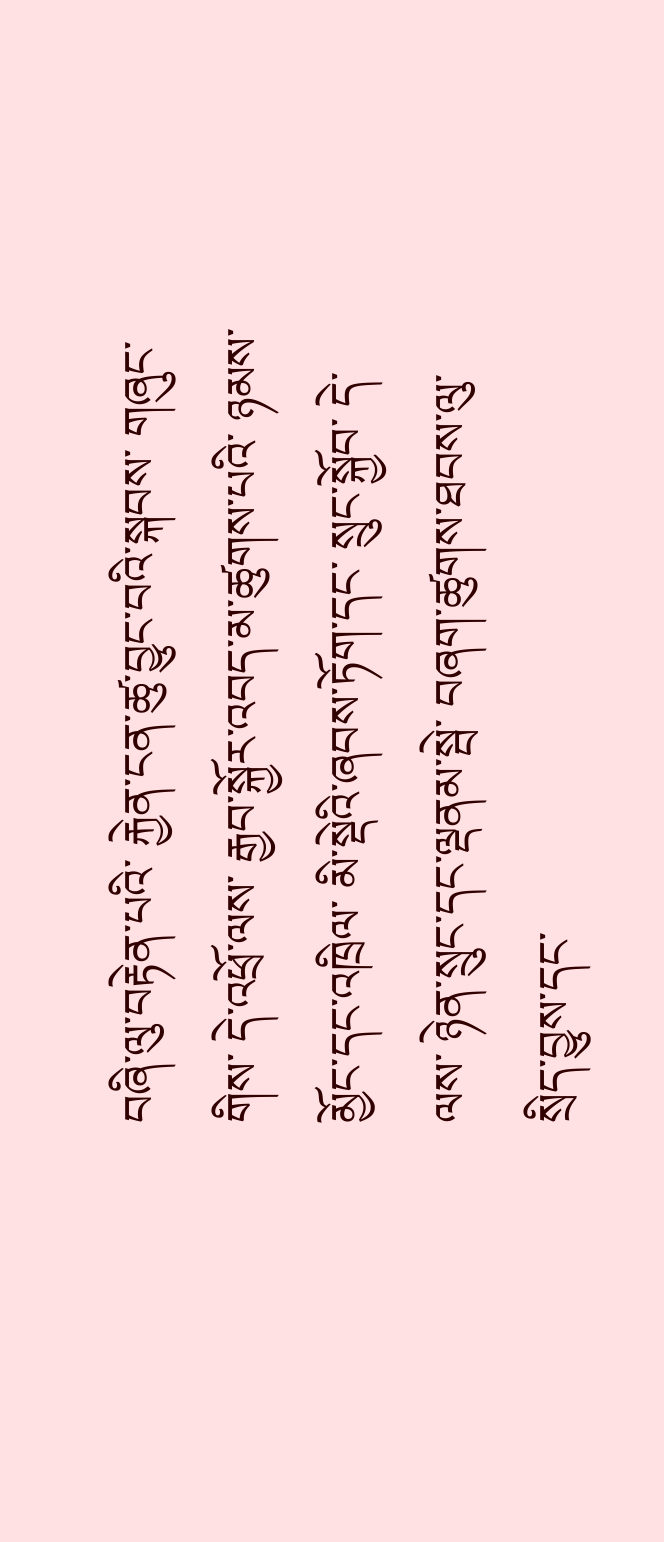བཞི་ལུ་བརྟེན་པའི་ རྐྱེན་ངན་ཚུ་བྱུང་བའི་སྐབས་ གཞུང་གིས་ དེ་འཕྲོ་ལས་ རྒྱབ་སྐྱོར་འབད་མ་ཚུགས་པའི་ ཉམས་མྱོང་དང་འཁྲིལ་ མི་སྡེའི་ཞབས་ཏོག་དང་ སྲུང་སྐྱོབ་ དེ་ལས་ ཉེན་སྲུང་དང་ལྡནམ་སྦེ་ བཞག་ཚུགས་ཐབས་ལུ་ སྲིད་བྱུས་དང་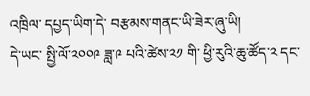འཁྲིལ་ དཔྱད་ཡིག་དེ་ བརྩམས་གནང་ཡི་ཟེར་ཞུ་ཡི།
དེ་ཡང་ སྤྱི་ལོ་༢༠༠༩ ཟླ་༩ པའི་ཚེས་༢༡ གི་ ཕྱི་རུའི་ཆུ་ཚོད་༢ དང་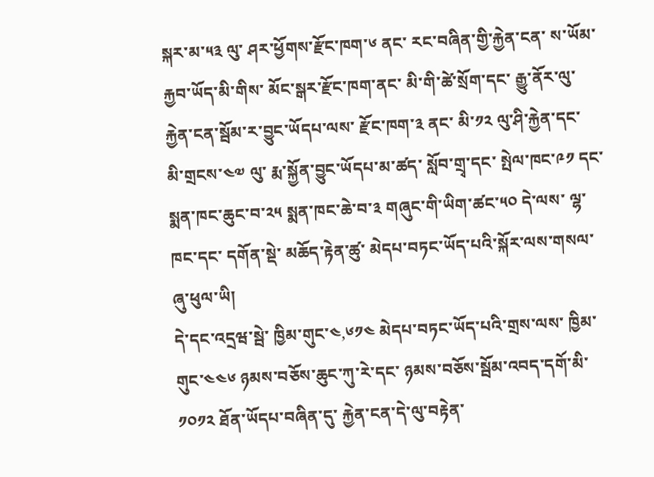སྐར་མ་༥༣ ལུ་ ཤར་ཕྱོགས་རྫོང་ཁག་༦ ནང་ རང་བཞིན་གྱི་རྐྱེན་ངན་ ས་ཡོམ་རྐྱབ་ཡོད་མི་གིས་ མོང་སྒར་རྫོང་ཁག་ནང་ མི་གི་ཚེ་སྲོག་དང་ རྒྱུ་ནོར་ལུ་ རྐྱེན་ངན་སྦོམ་ར་བྱུང་ཡོདཔ་ལས་ རྫོང་ཁག་༣ ནང་ མི་༡༢ ལུ་ཤི་རྐྱེན་དང་ མི་གྲངས་༤༧ ལུ་ རྨ་སྐྱོན་བྱུང་ཡོདཔ་མ་ཚད་ སློབ་གྲྭ་དང་ སྤེལ་ཁང་༩༡ དང་ སྨན་ཁང་ཆུང་བ་༢༥ སྨན་ཁང་ཆེ་བ་༣ གཞུང་གི་ཡིག་ཚང་༥༠ དེ་ལས་ ལྷ་ཁང་དང་ དགོན་སྡེ་ མཆོད་རྟེན་ཚུ་ མེདཔ་བཏང་ཡོད་པའི་སྐོར་ལས་གསལ་ཞུ་ཕུལ་ཡི།
དེ་དང་འདྲཝ་སྦེ་ ཁྱིམ་གུང་༤,༦༡༤ མེདཔ་བཏང་ཡོད་པའི་གྲས་ལས་ ཁྱིམ་གུང་༤༤༦ ཉམས་བཅོས་ཆུང་ཀུ་རེ་དང་ ཉམས་བཅོས་སྦོམ་འབད་དགོ་མི་༡༠༡༢ ཐོན་ཡོདཔ་བཞིན་དུ་ རྐྱེན་ངན་དེ་ལུ་བརྟེན་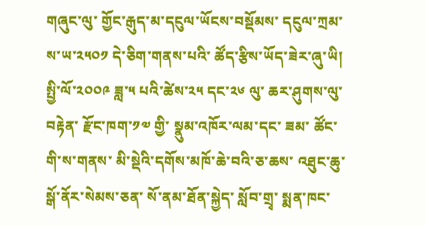གཞུང་ལུ་ གྱོང་རྒུད་མ་དངུལ་ཡོངས་བསྡོམས་ དངུལ་ཀྲམ་ས་ཡ་༢༥༠༡ དེ་ཅིག་གནས་པའི་ ཚོད་རྩིས་ཡོད་ཟེར་ཞུ་ཡི།
སྤྱི་ལོ་༢༠༠༩ ཟླ་༥ པའི་ཚེས་༢༥ དང་༢༦ ལུ་ ཆར་ཤུགས་ལུ་བརྟེན་ རྫོང་ཁག་༡༧ གྱི་ སྣུམ་འཁོར་ལམ་དང་ ཟམ་ ཚོང་གི་ས་གནས་ མི་སྡེའི་དགོས་མཁོ་ཆེ་བའི་ཅ་ཆས་ འཐུང་ཆུ་ སྒོ་ནོར་སེམས་ཅན་ སོ་ནམ་ཐོན་སྐྱེད་ སློབ་གྲྭ་ སྨན་ཁང་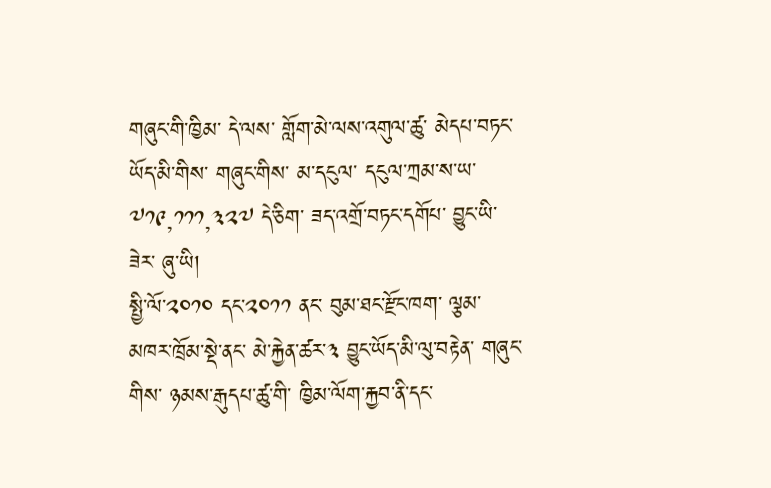གཞུང་གི་ཁྱིམ་ དེ་ལས་ གློག་མེ་ལས་འགུལ་ཚུ་ མེདཔ་བཏང་ཡོད་མི་གིས་ གཞུང་གིས་ མ་དངུལ་ དངུལ་ཀྲམ་ས་ཡ་༧༡༩,༡༡༡,༣༢༧ དེ་ཅིག་ ཟད་འགྲོ་བཏང་དགོཔ་ བྱུང་ཡི་ཟེར་ ཞུ་ཡི།
སྤྱི་ལོ་༢༠༡༠ དང་༢༠༡༡ ནང་ བུམ་ཐང་རྫོང་ཁག་ ལྕམ་མཁར་ཁྲོམ་སྡེ་ནང་ མེ་རྐྱེན་ཚར་༣ བྱུང་ཡོད་མི་ལུ་བརྟེན་ གཞུང་གིས་ ཉམས་རྒུདཔ་ཚུ་གི་ ཁྱིམ་ལོག་རྐྱབ་ནི་དང་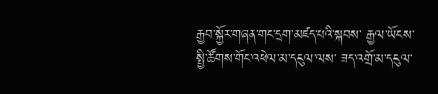རྒྱབ་སྐྱོར་གཞན་གང་དྲག་མཛད་པའི་སྐབས་ རྒྱལ་ཡོངས་སྤྱི་ཚོགས་གོང་འཕེལ་མ་དངུལ་ལས་ ཟད་འགྲོ་མ་དངུལ་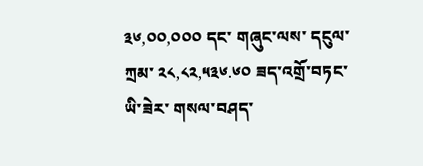༣༦,༠༠,༠༠༠ དང་ གཞུང་ལས་ དངུལ་ཀྲམ་ ༢༨,༨༢,༥༣༦.༦༠ ཟད་འགྲོ་བཏང་ཡི་ཟེར་ གསལ་བཤད་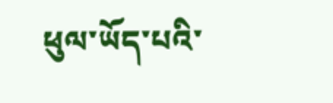ཕུལ་ཡོད་པའི་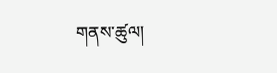གནས་ཚུལ།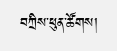བཀྲིས་ཕུན་ཚོགས།